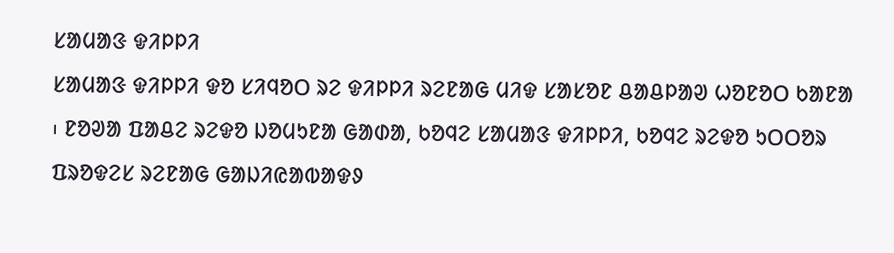ᱥᱟᱢᱟᱝ ᱫᱤᱞᱞᱤ
ᱥᱟᱢᱟᱝ ᱫᱤᱞᱞᱤ ᱫᱚ ᱥᱤᱧᱚᱛ ᱨᱮ ᱫᱤᱞᱞᱤ ᱨᱮᱱᱟᱜ ᱢᱤᱫ ᱥᱟᱥᱚᱱ ᱪᱟᱪᱞᱟᱣ ᱦᱚᱱᱚᱛ ᱠᱟᱱᱟ ᱾ ᱱᱚᱣᱟ ᱯᱟᱪᱮ ᱨᱮᱫᱚ ᱡᱚᱢᱩᱱᱟ ᱜᱟᱰᱟ, ᱠᱚᱧᱮ ᱥᱟᱢᱟᱝ ᱫᱤᱞᱞᱤ, ᱠᱚᱧᱮ ᱨᱮᱫᱚ ᱩᱛᱛᱚᱨ ᱯᱨᱚᱫᱮᱥ ᱨᱮᱱᱟᱜ ᱜᱟᱡᱤᱭᱟᱵᱟᱫᱽ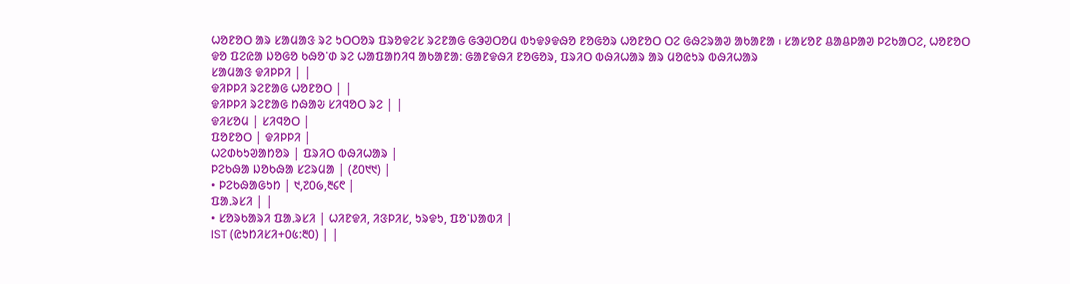ᱦᱚᱱᱚᱛ ᱟᱨ ᱥᱟᱢᱟᱝ ᱨᱮ ᱩᱛᱛᱚᱨ ᱯᱨᱚᱫᱮᱥ ᱨᱮᱱᱟᱜ ᱜᱳᱣᱛᱚᱢ ᱵᱩᱫᱽᱫᱷᱚ ᱱᱚᱜᱚᱨ ᱦᱚᱱᱚᱛ ᱛᱮ ᱜᱷᱮᱨᱟᱣ ᱟᱠᱟᱱᱟ ᱾ ᱥᱟᱥᱚᱱ ᱪᱟᱪᱞᱟᱣ ᱞᱮᱠᱟᱛᱮ, ᱦᱚᱱᱚᱛ ᱫᱚ ᱯᱮᱭᱟ ᱡᱚᱜᱚ ᱠᱷᱚᱸᱰ ᱨᱮ ᱦᱟᱯᱟᱴᱤᱧ ᱟᱠᱟᱱᱟ: ᱜᱟᱱᱫᱷᱤ ᱱᱚᱜᱚᱨ, ᱯᱨᱤᱛ ᱵᱷᱤᱦᱟᱨ ᱟᱨ ᱢᱚᱭᱩᱨ ᱵᱷᱤᱦᱟᱨ
ᱥᱟᱢᱟᱝ ᱫᱤᱞᱞᱤ | |
ᱫᱤᱞᱞᱤ ᱨᱮᱱᱟᱜ ᱦᱚᱱᱚᱛ | |
ᱫᱤᱞᱞᱤ ᱨᱮᱱᱟᱜ ᱴᱷᱟᱶ ᱥᱤᱧᱚᱛ ᱨᱮ | |
ᱫᱤᱥᱚᱢ | ᱥᱤᱧᱚᱛ |
ᱯᱚᱱᱚᱛ | ᱫᱤᱞᱞᱤ |
ᱦᱮᱰᱠᱩᱣᱟᱴᱚᱨ | ᱯᱨᱤᱛ ᱵᱷᱤᱦᱟᱨ |
ᱞᱮᱠᱷᱟ ᱡᱚᱠᱷᱟ ᱥᱮᱨᱢᱟ | (᱒᱐᱑᱑) |
• ᱞᱮᱠᱷᱟᱜᱩᱴ | ᱑,᱗᱐᱙,᱓᱔᱖ |
ᱯᱟᱹᱨᱥᱤ | |
• ᱥᱚᱨᱠᱟᱨᱤ ᱯᱟᱹᱨᱥᱤ | ᱦᱤᱱᱫᱤ, ᱤᱝᱞᱤᱥ, ᱩᱨᱫᱩ, ᱯᱚᱸᱡᱟᱵᱤ |
IST (ᱭᱩᱴᱤᱥᱤ+᱐᱕:᱓᱐) | |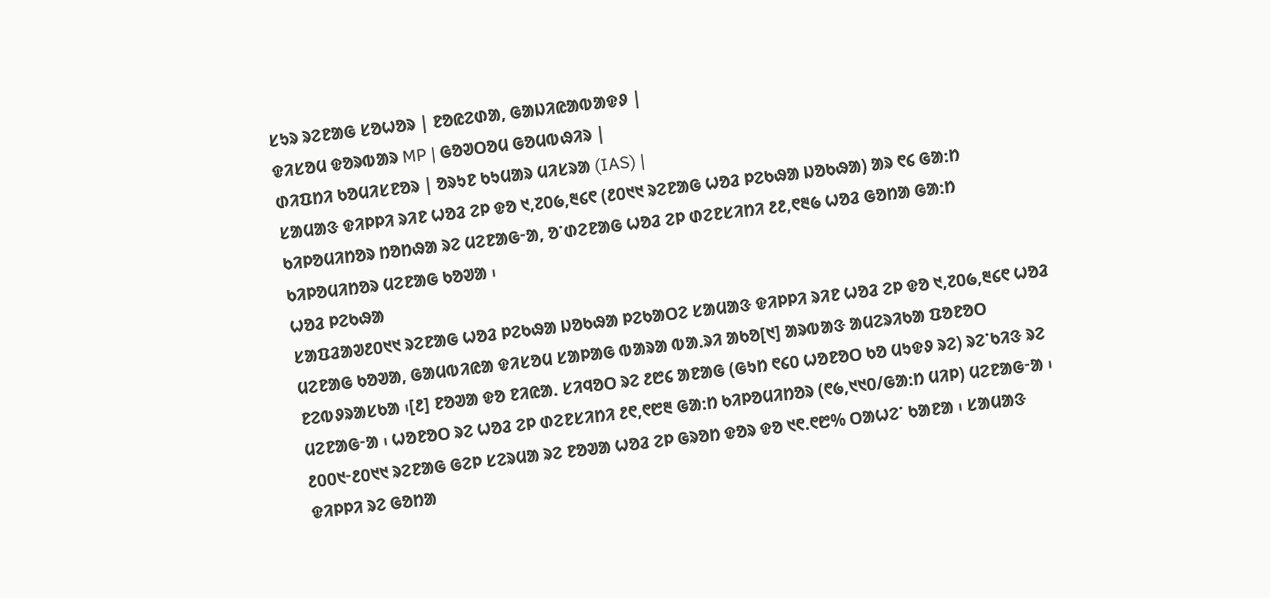ᱥᱩᱨ ᱨᱮᱱᱟᱜ ᱥᱚᱦᱚᱨ | ᱱᱚᱭᱮᱰᱟ, ᱜᱟᱡᱤᱭᱟᱵᱟᱫᱽ |
ᱫᱤᱥᱚᱢ ᱫᱚᱨᱵᱟᱨ MP | ᱜᱚᱣᱛᱚᱢ ᱜᱚᱢᱵᱷᱤᱨ |
ᱰᱤᱯᱴᱤ ᱠᱚᱢᱤᱥᱱᱚᱨ | ᱚᱨᱩᱱ ᱠᱩᱢᱟᱨ ᱢᱤᱥᱨᱟ (IAS) |
ᱥᱟᱢᱟᱝ ᱫᱤᱞᱞᱤ ᱨᱤᱱ ᱦᱚᱲ ᱮᱞ ᱫᱚ ᱑,᱗᱐᱙,᱓᱔᱖ (᱒᱐᱑᱑ ᱨᱮᱱᱟᱜ ᱦᱚᱲ ᱞᱮᱠᱷᱟ ᱡᱚᱠᱷᱟ) ᱟᱨ ᱖᱔ ᱜᱟᱺᱴ ᱠᱤᱞᱚᱢᱤᱴᱚᱨ ᱴᱚᱴᱷᱟ ᱨᱮ ᱢᱮᱱᱟᱜᱼᱟ, ᱚᱸᱰᱮᱱᱟᱜ ᱦᱚᱲ ᱮᱞ ᱰᱮᱱᱥᱤᱴᱤ ᱒᱒,᱖᱓᱙ ᱦᱚᱲ ᱜᱚᱴᱟ ᱜᱟᱺᱴ ᱠᱤᱞᱚᱢᱤᱴᱚᱨ ᱢᱮᱱᱟᱜ ᱠᱚᱣᱟ ᱾
ᱦᱚᱲ ᱞᱮᱠᱷᱟ
ᱥᱟᱯᱲᱟᱣ᱒᱐᱑᱑ ᱨᱮᱱᱟᱜ ᱦᱚᱲ ᱞᱮᱠᱷᱟ ᱡᱚᱠᱷᱟ ᱞᱮᱠᱟᱛᱮ ᱥᱟᱢᱟᱝ ᱫᱤᱞᱞᱤ ᱨᱤᱱ ᱦᱚᱲ ᱮᱞ ᱫᱚ ᱑,᱗᱐᱙,᱓᱔᱖ ᱦᱚᱲ ᱢᱮᱱᱟᱜ ᱠᱚᱣᱟ, ᱜᱟᱢᱵᱤᱭᱟ ᱫᱤᱥᱚᱢ ᱥᱟᱞᱟᱜ ᱵᱟᱨᱟ ᱵᱟᱹᱨᱤ ᱟᱠᱚ[᱑] ᱟᱨᱵᱟᱝ ᱟᱢᱮᱨᱤᱠᱟ ᱯᱚᱱᱚᱛ ᱱᱮᱵᱽᱨᱟᱥᱠᱟ ᱾[᱒] ᱱᱚᱣᱟ ᱫᱚ ᱱᱤᱭᱟᱹ ᱥᱤᱧᱚᱛ ᱨᱮ ᱒᱘᱔ ᱟᱱᱟᱜ (ᱜᱩᱴ ᱖᱔᱐ ᱦᱚᱱᱚᱛ ᱠᱚ ᱢᱩᱫᱽ ᱨᱮ) ᱨᱮᱸᱠᱤᱝ ᱨᱮ ᱢᱮᱱᱟᱜᱼᱟ ᱾ ᱦᱚᱱᱚᱛ ᱨᱮ ᱦᱚᱲ ᱮᱞ ᱰᱮᱱᱥᱤᱴᱤ ᱒᱖,᱖᱘᱓ ᱜᱟᱺᱴ ᱠᱤᱞᱚᱢᱤᱴᱚᱨ (᱖᱙,᱑᱑᱐/ᱜᱟᱺᱴ ᱢᱤᱞ) ᱢᱮᱱᱟᱜᱼᱟ ᱾ ᱒᱐᱐᱑ᱼ᱒᱐᱑᱑ ᱨᱮᱱᱟᱜ ᱜᱮᱞ ᱥᱮᱨᱢᱟ ᱨᱮ ᱱᱚᱣᱟ ᱦᱚᱲ ᱮᱞ ᱜᱨᱚᱴ ᱫᱚᱨ ᱫᱚ ᱑᱖.᱖᱘% ᱛᱟᱦᱮᱸ ᱠᱟᱱᱟ ᱾ ᱥᱟᱢᱟᱝ ᱫᱤᱞᱞᱤ ᱨᱮ ᱜᱚᱴᱟ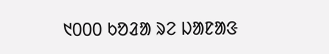᱑᱐᱐᱐ ᱠᱚᱲᱟ ᱨᱮ ᱡᱟᱱᱟᱝ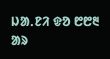ᱡᱟᱹᱱᱤ ᱫᱚ ᱘᱘᱓ ᱟᱨ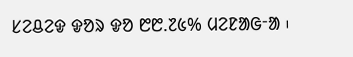ᱥᱮᱪᱮᱫ ᱫᱚᱨ ᱫᱚ ᱘᱘.᱗᱕% ᱢᱮᱱᱟᱜᱼᱟ ᱾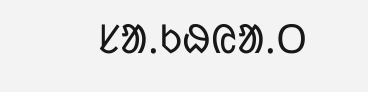ᱥᱟᱹᱠᱷᱭᱟᱹᱛ